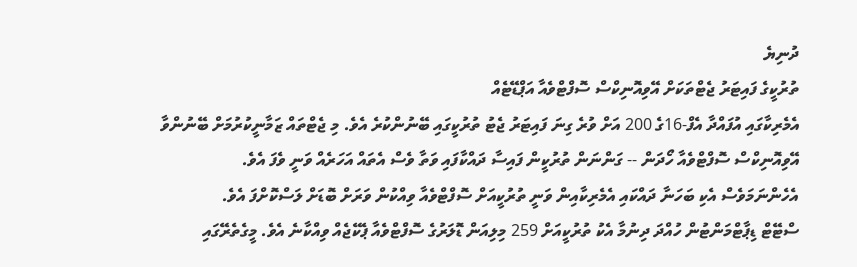ދުނިޔެ
ތުރުކީގެ ފައިޓަރު ޖެޓްތަކަށް އޭވިއޮނިކްސް ސޮފްޓްވެއާ އަޕްޑޭޓެއް
އެމެރިކާގައި އުފައްދާ އެފް-16ގެ 200 އަށް ވުރެ ގިނަ ފައިޓަރު ޖެޓު ތުރުކީގައި ބޭނުންކުރެ އެވެ. މި ޖެޓްތައް ޒަމާނީކުރުމަށް ބޭނުންވާ އޭވިއޮނިކްސް ސޮފްޓްވެއާ ހޯދަން -- ގަންނަން ތުރުކީން ފައިސާ ދައްކާފައި ވަތާ ވެސް އެތައް އަހަރެއް ވަނީ ވެފަ އެވެ.
އެހެންނަމަވެސް އެކި ބަހަނާ ދައްކައި އެމެރިކާއިން ވަނީ ތުރުކީއަށް ސޮފްޓްވެއާ ވިއްކުން ވަރަށް ބޮޑަށް ލަސްކޮށްފަ އެވެ.
ސްޓޭޓް ޑިޕާޓްމަންޓުން ހުއްދަ ދިނުމާ އެކު ތުރުކީއަށް 259 މިލިއަން ޑޮލަރުގެ ސޮފްޓްވެއާ ޕެކޭޖެއް ވިއްކާނެ އެވެ. މީގެތެރޭގައި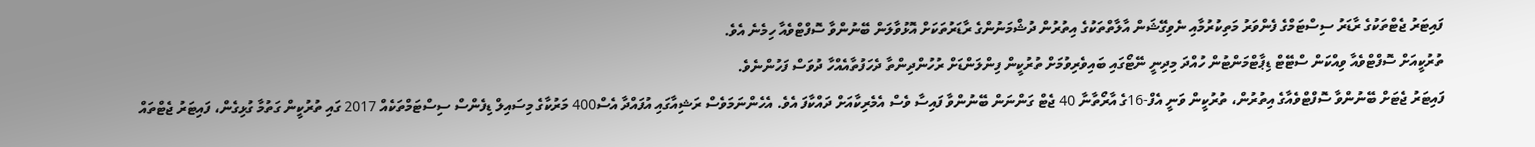ފައިޓަރު ޖެޓްތަކުގެ ރާޑަރު ސިސްޓަމްގެ ފެންވަރު މަތިކުރުމާއި ނެވިގޭޝަން އާލާތްތަކުގެ އިތުރުން ދުޝްމަނުންގެ ރާޑަރުތަކަށް އޮޅުވާލަން ބޭނުންވާ ސޮފްޓްވެއާ ހިމެނެ އެވެ.
ތުރުކީއަށް ސޮފްޓްވެއާ ވިއްކަން ސްޓޭޓް ޑިޕާޓްމަންޓުން ހުއްދަ މިދިނީ ނޭޓޯގައި ބައިވެރިވުމަށް ތުރުކީން ފިންލަންޑަށް ރުހުންދިންތާ ދެހަފުތާއެއްހާ ދުވަސް ފަހުންނެވެ.
ފައިޓަރު ޖެޓަށް ބޭނުންވާ ސޮފްޓްވެއާގެ އިތުރުން، ތުރުކީން ވަނީ އެފް-16ގެ އާރޯތާނާ 40 ޖެޓް ގަންނަން ބޭނުންވާ ފައިސާ ވެސް އެމެރިކާއަށް ދައްކާފަ އެވެ. އެހެންނަމަވެސް ރަޝިއާގައި އުފައްދާ އެސް400 މަރުކާގެ މިސައިލް ޑިފެންސް ސިސްޓަމްތަކެއް 2017 ގައި ތުރުކީން ގަތުމާ ގުޅިގެން، ފައިޓަރު ޖެޓްތައް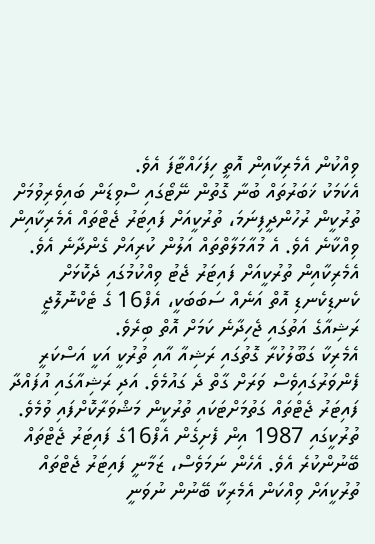ވިއްކުން އެމެރިކާއިން އޮތީ ހިފަހައްޓާފަ އެވެ.
އެކަމަކު ޚަބަރުތައް ބުނާ ގޮތުން ނޭޓޯގައި ސްވިޑަން ބައިވެރިވުމަށް ތުރުކީން ރުހުންދީފިނަމަ، ތުރުކީއަށް ފައިޓަރު ޖެޓްތައް އެމެރިކާއިން ވިއްކާނެ އެވެ. އެ މުއާމަލާތްތައް އަލުން ކުރިއަށް ގެންދާނެ އެވެ.
އެމެރިކާއިން ތުރުކީއަށް ފައިޓަރު ޖެޓު ވިއްކުމުގައި ދެކޮޅަށް ކެނޑިކެނޑި އޮތް އަނެއް ސަބަބަކީ، އެފް16 ގެ ޓެކްނޮލޮޖީ ރަޝިއާގެ އަތުގައި ޖެހިދާނެ ކަމަށް އޮތް ބިރެވެ.
އެމެރިކާ ގަބޫލުކުރާ ގޮތުގައި ރަޝިއާ އާއި ތުރުކީ އަކީ އަސްކަރީ ފެންވަރުގައިވެސް ވަރަށް ގާތް ދެ ގައުމެވެ. އަދި ރަޝިއާގައި އުފައްދާ ފައިޓަރު ޖެޓްތައް ގަތުމަށްޓަކައި ތުރުކީން މަޝްވަރާކޮށްފައި ވުމެވެ.
ތުރުކީގައި 1987 އިން ފެށިގެން އެފް16ގެ ފައިޓަރު ޖެޓްތައް ބޭނުންކުރެ އެވެ. އެހެން ނަމަވެސް، ޒަމާނީ ފައިޓަރު ޖެޓްތައް ތުރުކީއަށް ވިއްކަން އެމެރިކާ ބޭނުން ނުވަނީ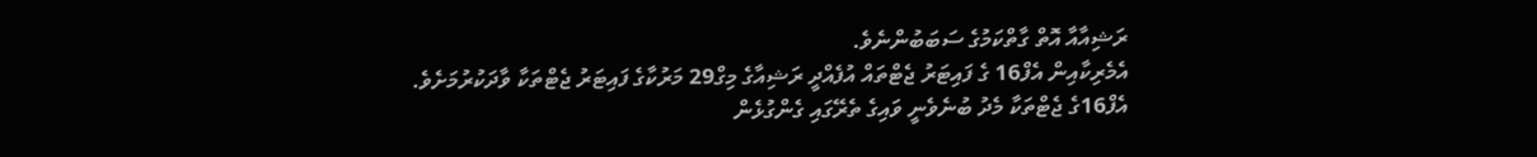ރަޝިއާއާ އޮތް ގާތްކަމުގެ ސަބަބުންނެވެ.
އެމެރިކާއިން އެފް16 ގެ ފައިޓަރު ޖެޓްތައް އުފެއްދީ ރަޝިއާގެ މިގް29 މަރުކާގެ ފައިޓަރު ޖެޓްތަކާ ވާދަކުރުމަށެވެ.
އެފް16ގެ ޖެޓްތަކާ މެދު ބުނެވެނީ ވައިގެ ތެރޭގައި ގެންގުޅެން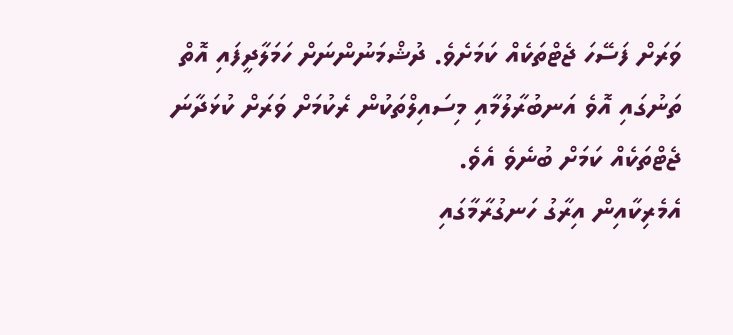ވަރަށް ފަސޭހަ ޖެޓްތަކެއް ކަމަށެވެ. ދުޝްމަނުންނަށް ހަމަލާދީފައި އޮތް ތަނުގައި އޮވެ އަނބުރާލުމާއި މިސައިލްތަކުން ރެކުމަށް ވަރަށް ކުޅަދާނަ ޖެޓްތަކެއް ކަމަށް ބުނެވެ އެވެ.
އެމެރިކާއިން އިރާގު ހަނގުރާމާގައި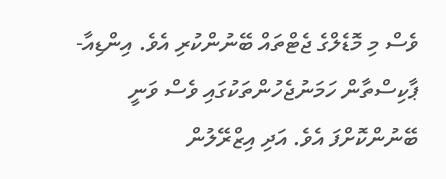ވެސް މި މޮޑެލްގެ ޖެޓްތައް ބޭނުންކުރި އެވެ. އިންޑިއާ-ޕާކިސްތާން ހަމަނުޖެހުންތަކުގައި ވެސް ވަނީ ބޭނުންކޮށްފަ އެވެ. އަދި އިޒްރޭލުން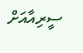ސީރިއާއަށް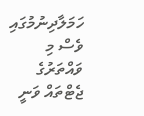ހަމަލާދިނުމުގައި ވެސް މި ވައްތަރުގެ ޖެޓްތައް ވަނީ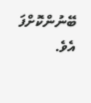ބޭނުންކޮށްފަ އެވެ.